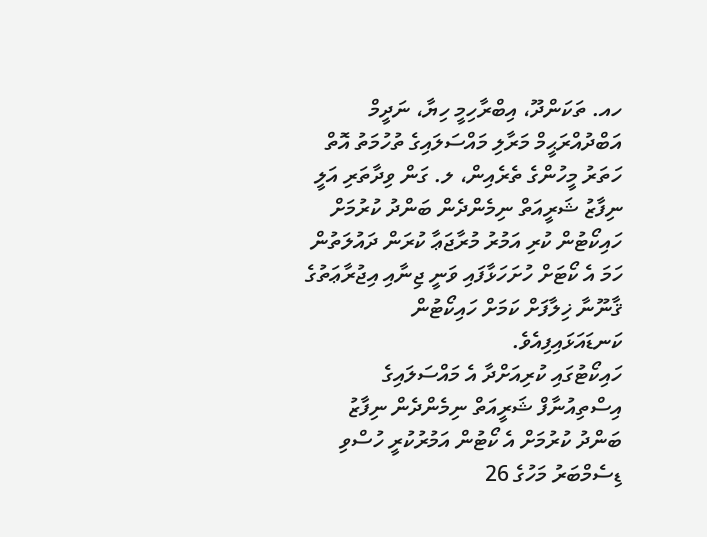ހއ. ތަކަންދޫ، އިބްރާހިމީ ހިޔާ، ނަދީމް އަބްދުއްރަޙީމް މަރާލި މައްސަލައިގެ ތުހުމަތު އޮތް ހަތަރު މީހުންގެ ތެރެއިން، ލ. ގަން ވިދާތަރި އަލީ ނިފާޒު ޝަރީއަތް ނިމެންދެން ބަންދު ކުރުމަށް ހައިކޯޓުން ކުރި އަމުރު މުރާޖަޢާ ކުރަން ދައުލަތުން ހަމަ އެ ކޯޓަށް ހުށަހަޅާފައި ވަނީ ޖިނާއި އިޖުރާޢަތުގެ ޤާނޫނާ ޚިލާފަށް ކަމަށް ހައިކޯޓުން ކަނޑައަޅައިފިއެވެ.
ހައިކޯޓުގައި ކުރިއަށްދާ އެ މައްސަލައިގެ އިސްތިއުނާފް ޝަރީއަތް ނިމެންދެން ނިފާޒު ބަންދު ކުރުމަށް އެ ކޯޓުން އަމުރުކުރީ ހުސްވި ޑިސެމްބަރު މަހުގެ 26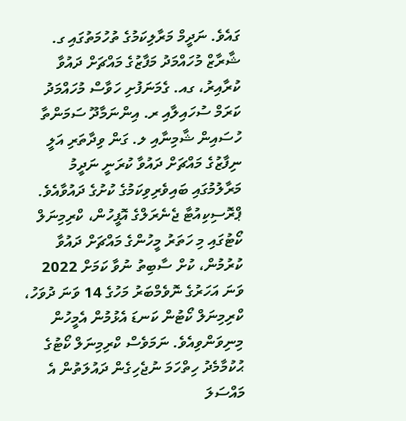ގައެވެ. ނަދީމް މަރާލިކަމުގެ ތުހުމަތުގައި ގ. ޝާރާޒް މުހައްމަދު މަފާޒުގެ މައްޗަށް ދައުވާ ކުރާއިރު، ގއ. ގެމަނަފުށި ހަވާސް މުހައްމަދު ކަރަމް ސުހައިލާއި ރ. އިންނަމާދޫ ސަމަންތާ ހުސައިން ޝާމިނާއި ލ. ގަން ވިދާތަރި އަލީ ނިފާޒުގެ މައްޗަށް ދައުވާ ކުރަނީ ނަދީމު މަރާލުމުގައި ބައިވެރިވިކަމުގެ ކުށުގެ ދައުވާއެވެ.
ޕްރޮސިކިއުޓާ ޖެނެރަލްގެ އޮފީހުން، ކްރިމިނަލް ކޯޓުގައި މި ހަތަރު މީހުންގެ މައްޗަށް ދައުވާ ކުރުމުން، ކުށް ސާބިތު ނުވާ ކަމަށް 2022 ވަނަ އަހަރުގެ ނޮވެމްބަރު މަހުގެ 14 ވަނަ ދުވަހު، ކްރިމިނަލް ކޯޓުން ކަނޑަ އެޅުމުން އެމީހުން މިނިވަންވިއެވެ. ނަމަވެސް ކްރިމިނަލް ކޯޓުގެ ޙުކުމާމެދު ހިތްހަމަ ނުޖެހިގެން ދައުލަތުން އެ މައްސަލަ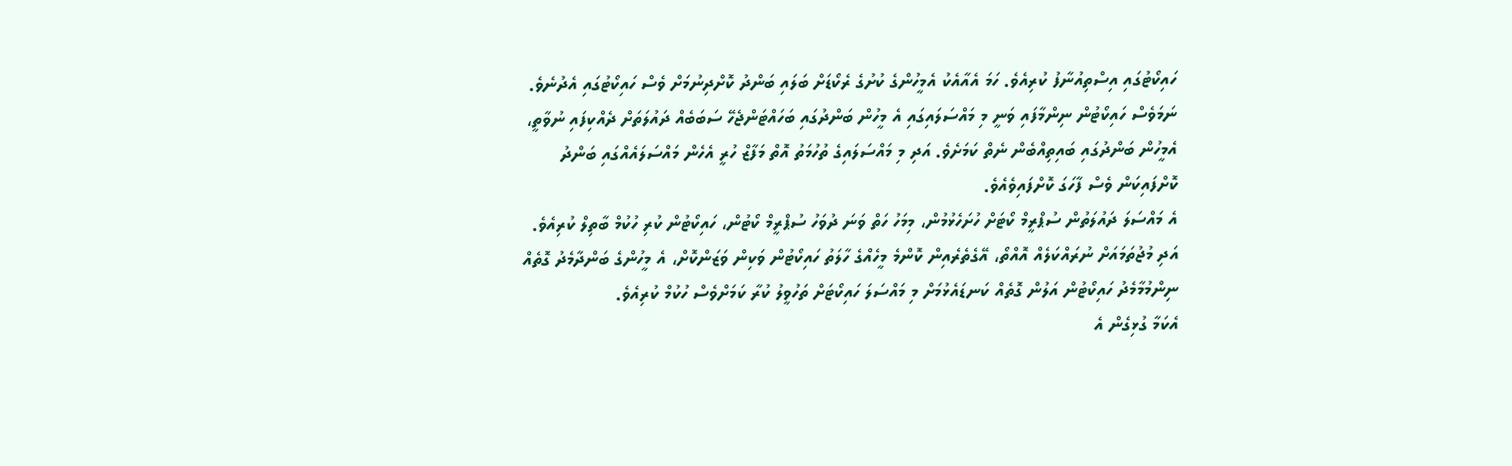ހައިކޯޓުގައި އިސްތިއުނާފު ކުރިއެވެ. ހަމަ އެއާއެކު އެމީހުންގެ ކުށުގެ ރެކޯޑަށް ބަލައި ބަންދު ކޮށްދިނުމަށް ވެސް ހައިކޯޓުގައި އެދުނެވެ.
ނަމަވެސް ހައިކޯޓުން ނިންމާފައި ވަނީ މި މައްސަލައިގައި އެ މީހުން ބަންދުގައި ބަހައްޓަންޖެހޭ ސަބަބެއް ދައުލަތަށް ދެއްކިފައި ނުވާތީ، އެމީހުން ބަންދުގައި ބައިތިއްބެން ނެތް ކަމަށެވެ. އަދި މި މައްސަލައިގެ ތުހުމަތު އޮތް މަފާޒް ހުރީ އެހެން މައްސަލައެއްގައި ބަންދު ކޮށްފައިކަން ވެސް ފާހަގަ ކޮށްފައިވެއެވެ.
އެ މައްސަލަ ދައުލަތުން ސުޕްރީމް ކޯޓަށް ހުށަހެޅުމުން، މިމަހު ހަތް ވަނަ ދުވަހު ސުޕްރީމް ކޯޓުން، ހައިކޯޓުން ކުރި ހުކުމް ބާތިލް ކުރިއެވެ. އަދި މުޖުތަމައަށް ނުރައްކަލެއް އޮއްތޯ، އޭގެތެރެއިން ކޮންމެ މީހެއްގެ ހާލަތު ހައިކޯޓުން ވަކިން ވަޒަންކޮށް، އެ މީހުންގެ ބަންދާމެދު ގޮތެއް ނިންމުމާމެދު ހައިކޯޓުން އަލުން ގޮތެއް ކަނޑައެޅުމަށް މި މައްސަލަ ހައިކޯޓަށް ތަހުވީލު ކުރާ ކަމަށްވެސް ހުކުމް ކުރިއެވެ.
އެކަމާ ގުޅިގެން އެ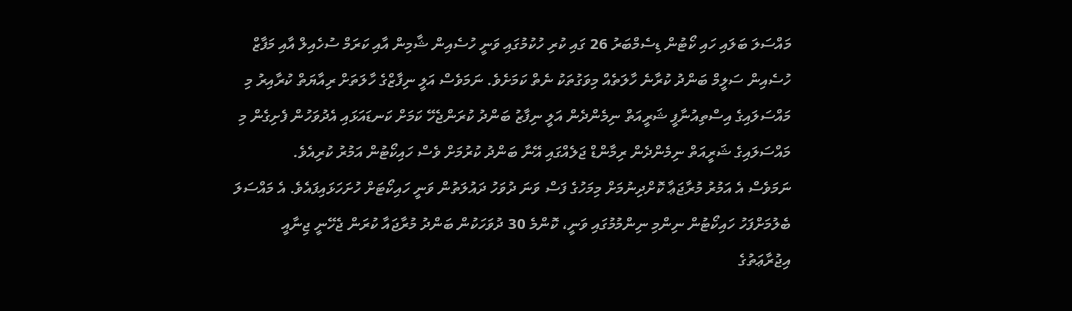މައްސަލަ ބަލައި ހައި ކޯޓުން ޑިސެމްބަރު 26 ގައި ކުރި ހުކުމުގައި ވަނީ ހުސެއިން ޝާމިން އާއި ކަރަމް ސުހެއިލް އާއި މަފާޒް ހުސެއިން ސަލީމް ބަންދު ކުރާނެ ހާލަތެއް މިވަގުތަކު ނެތް ކަމަށެވެ. ނަމަވެސް އަލީ ނިފާޒްގެ ހާލަތަށް ރިއާޔަތް ކުރާއިރު މި މައްސަލައިގެ އިސްތިއުނާފީ ޝަރީއަތް ނިމެންދެން އަލީ ނިފާޒު ބަންދު ކުރަންޖެހޭ ކަމަށް ކަނޑައަޅައި އެދުވަހުން ފެށިގެން މި މައްސަލައިގެ ޝަރީއަތް ނިމެންދެން ރިމާންޑް ޖަލެއްގައި އޭނާ ބަންދު ކުރުމަށް ވެސް ހައިކޯޓުން އަމުރު ކުރިއެވެ.
ނަމަވެސް އެ އަމުރު މުރާޖަޢާ ކޮށްދިނުމަށް މިމަހުގެ ފަސް ވަނަ ދުވަހު ދައުލަތުން ވަނީ ހައިކޯޓަށް ހުށަހަޅައިފައެވެ. އެ މައްސަލަ ބެލުމަށްފަހު ހައިކޯޓުން ނިންމި ނިންމުމުގައި ވަނީ، ކޮންމެ 30 ދުވަހަކުން ބަންދު މުރާޖައާ ކުރަން ޖެހޭނީ ޖިނާއީ އިޖުރާޢަތުގެ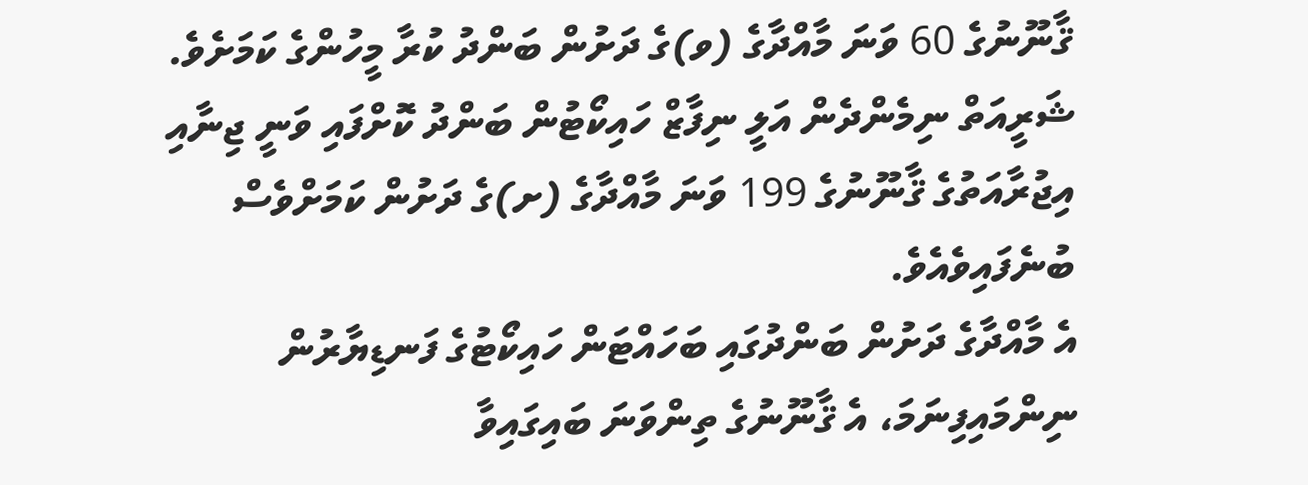ޤާނޫނުގެ 60 ވަނަ މާއްދާގެ (ވ)ގެ ދަށުން ބަންދު ކުރާ މީހުންގެ ކަމަށެވެ. ޝަރީއަތް ނިމެންދެން އަލީ ނިފާޒް ހައިކޯޓުން ބަންދު ކޮށްފައި ވަނީ ޖިނާއި އިޖުރާއަތުގެ ޤާނޫނުގެ 199 ވަނަ މާއްދާގެ (ށ)ގެ ދަށުން ކަމަށްވެސް ބުނެފައިވެއެވެ.
އެ މާއްދާގެ ދަށުން ބަންދުގައި ބަހައްޓަން ހައިކޯޓުގެ ފަނޑިޔާރުން ނިންމައިފިނަމަ، އެ ޤާނޫނުގެ ތިންވަނަ ބައިގައިވާ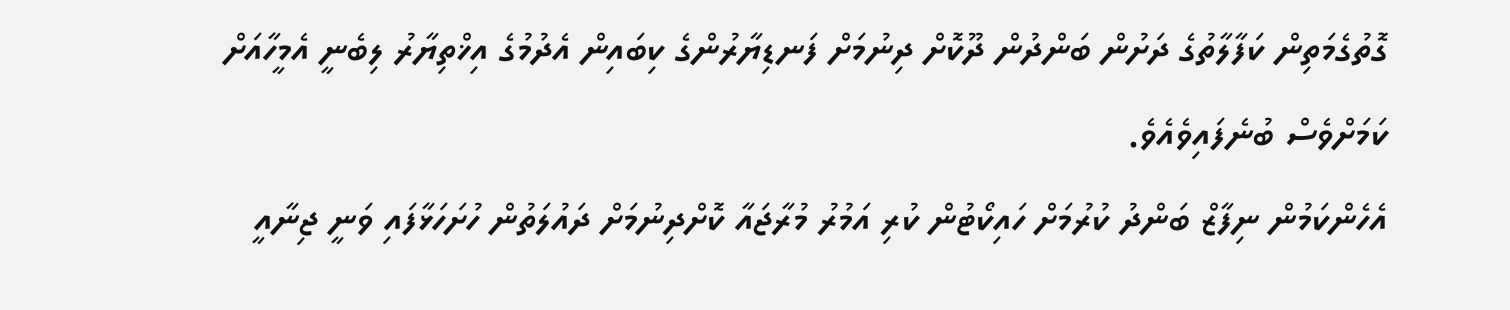ގޮތުގެމަތިން ކަފާލާތުގެ ދަށުން ބަންދުން ދޫކޮށް ދިނުމަށް ފަނޑިޔާރުންގެ ކިބައިން އެދުމުގެ އިޚްތިޔާރު ލިބެނީ އެމީހާއަށް ކަމަށްވެސް ބުނެފައިވެއެވެ.
އެހެންކަމުން ނިފާޒް ބަންދު ކުރުމަށް ހައިކޯޓުން ކުރި އަމުރު މުރާޖައާ ކޮށްދިނުމަށް ދައުލަތުން ހުށަހަޅާފައި ވަނީ ޖިނާއީ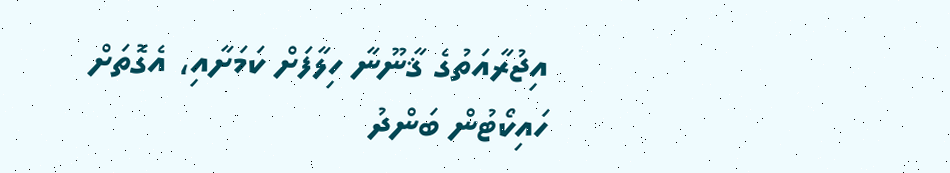އިޖުރާއަތުގެ ޤާނޫނާ ހިލާފަށް ކަމަށާއި، އެގޮތަށް ހައިކޯޓުން ބަންދު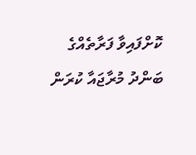ކޮށްފައިވާ ފަރާތެއްގެ ބަންދު މުރާޖައާ ކުރަން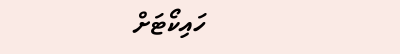ހައިކޯޓަށް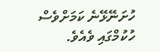ހުށަނޭޅޭނެ ކަމަށްވެސް ހުކުމްގައި ވެއެވެ.